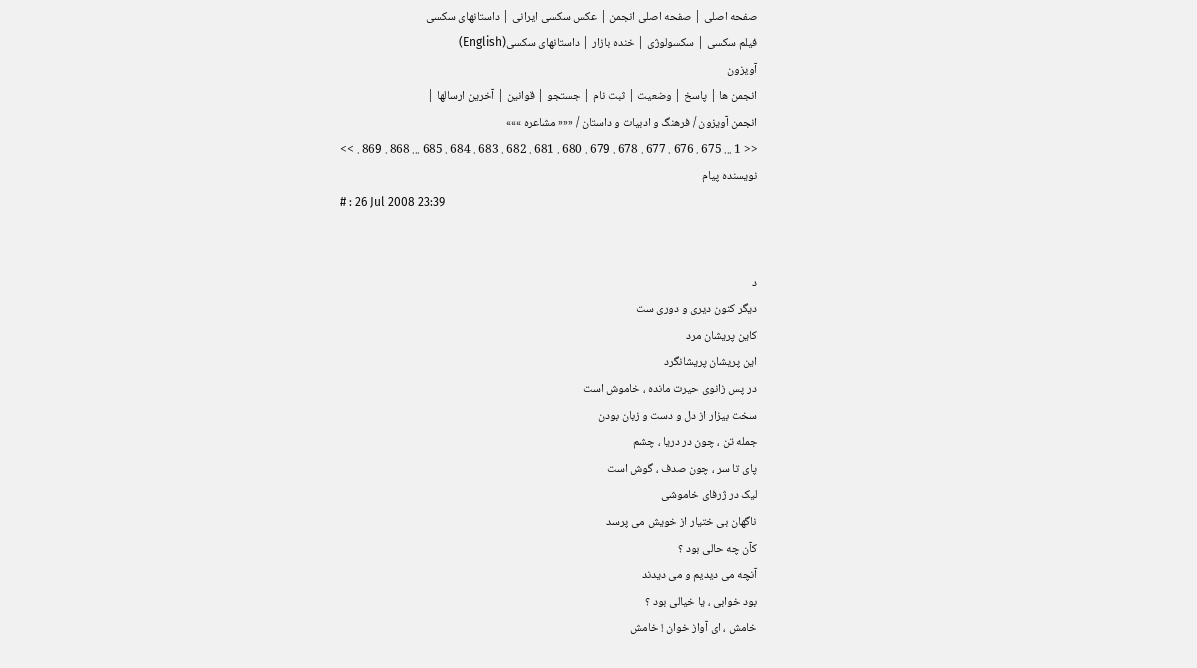صفحه اصلی | صفحه اصلی انجمن | عکس سکسی ایرانی | داستانهای سکسی
فیلم سکسی | سکسولوژی | خنده بازار | داستانهای سکسی(English)
آویزون
انجمن ها | پاسخ | وضعیت | ثبت نام | جستجو | قوانین | آخرین ارسالها |
انجمن آویزون / فرهنگ و ادبیات و داستان / ««« مشاعره »»»
<< 1 ... 675 . 676 . 677 . 678 . 679 . 680 . 681 . 682 . 683 . 684 . 685 ... 868 . 869 . >>
نویسنده پیام
# : 26 Jul 2008 23:39


د
دیگر کنون دیری و دوری ست
کاین پریشان مرد
این پریشان پریشانگرد
در پس زانوی حیرت مانده ، خاموش است
سخت بیزار از دل و دست و زبان بودن
جمله تن ، چون در دریا ، چشم
پای تا سر ، چون صدف ، گوش است
لیک در ژرفای خاموشی
ناگهان بی ختیار از خویش می پرسد
کآن چه حالی بود ؟
آنچه می دیدیم و می دیدند
بود خوابی ، یا خیالی بود ؟
خامش ، ای آواز خوان ! خامش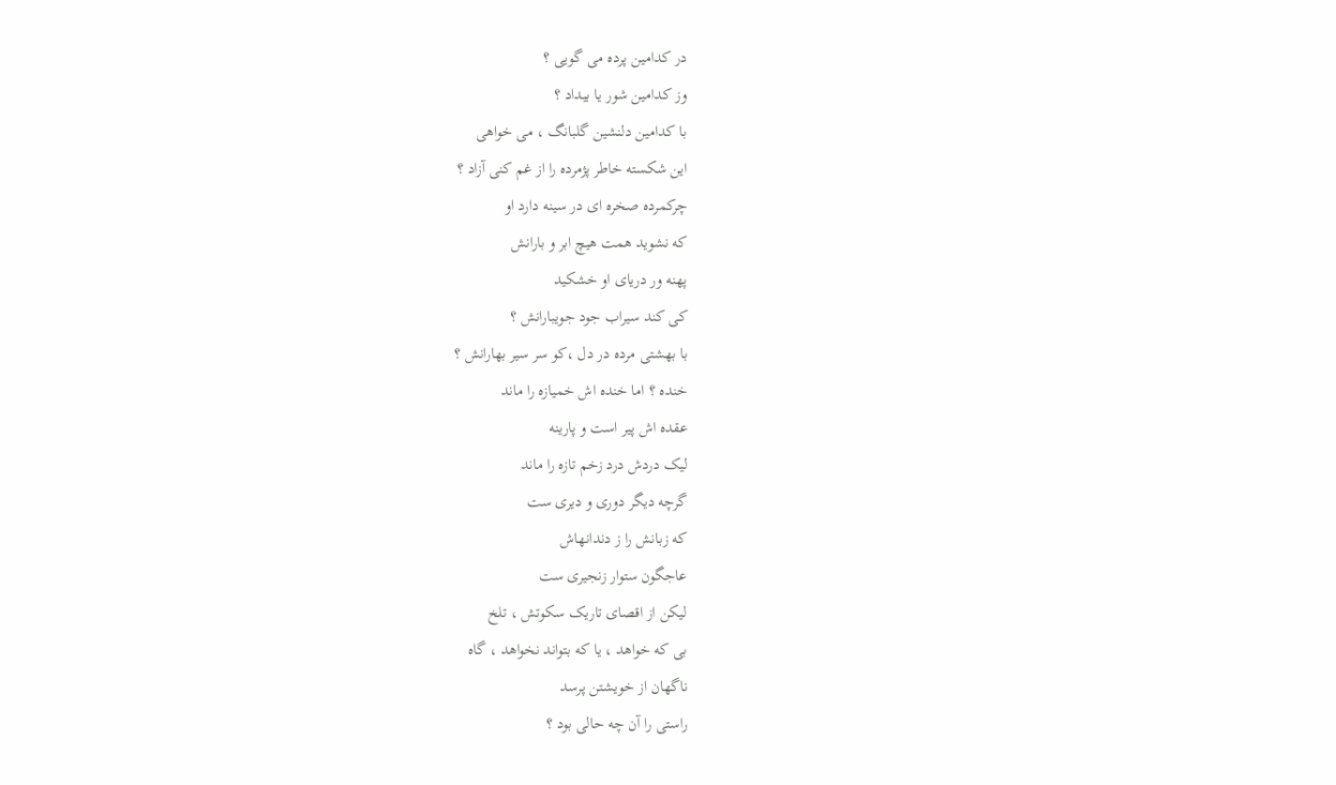در کدامین پرده می گویی ؟
وز کدامین شور یا بیداد ؟
با کدامین دلنشین گلبانگ ، می خواهی
این شکسته خاطر پژمرده را از غم کنی آزاد ؟
چرکمرده صخره ای در سینه دارد او
که نشوید همت هیچ ابر و بارانش
پهنه ور دریای او خشکید
کی کند سیراب جود جویبارانش ؟
با بهشتی مرده در دل ،‌کو سر سیر بهارانش ؟
خنده ؟ اما خنده اش خمیازه را ماند
عقده اش پیر است و پارینه
لیک دردش درد زخم تازه را ماند
گرچه دیگر دوری و دیری ست
که زبانش را ز دندانهاش
عاجگون ستوار زنجیری ست
لیکن از اقصای تاریک سکوتش ، تلخ
بی که خواهد ، یا که بتواند نخواهد ، گاه
ناگهان از خویشتن پرسد
راستی را آن چه حالی بود ؟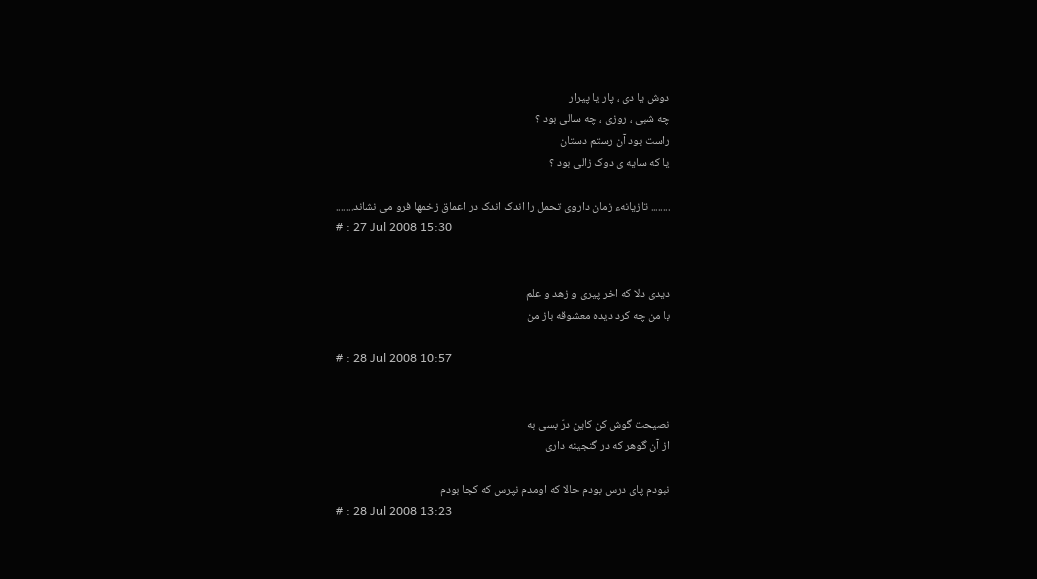دوش یا دی ، پار یا پیرار
چه شبی ، روزی ، چه سالی بود ؟
راست بود آن رستم دستان
یا که سایه ی دوک زالی بود ؟

........ تازیانهء زمان داروی تحمل را اندک اندک در اعماق زخمها فرو می نشاند.......
# : 27 Jul 2008 15:30


دیدی دلا که اخر پیری و زهد و علم
با من چه کرد دیده معشوقه باز من

# : 28 Jul 2008 10:57


نصیحت گوش کن کاین درّ بسی به
از آن گوهر که در گنجینه داری

نبودم پای درس بودم حالا که اومدم نپرس که کجا بودم
# : 28 Jul 2008 13:23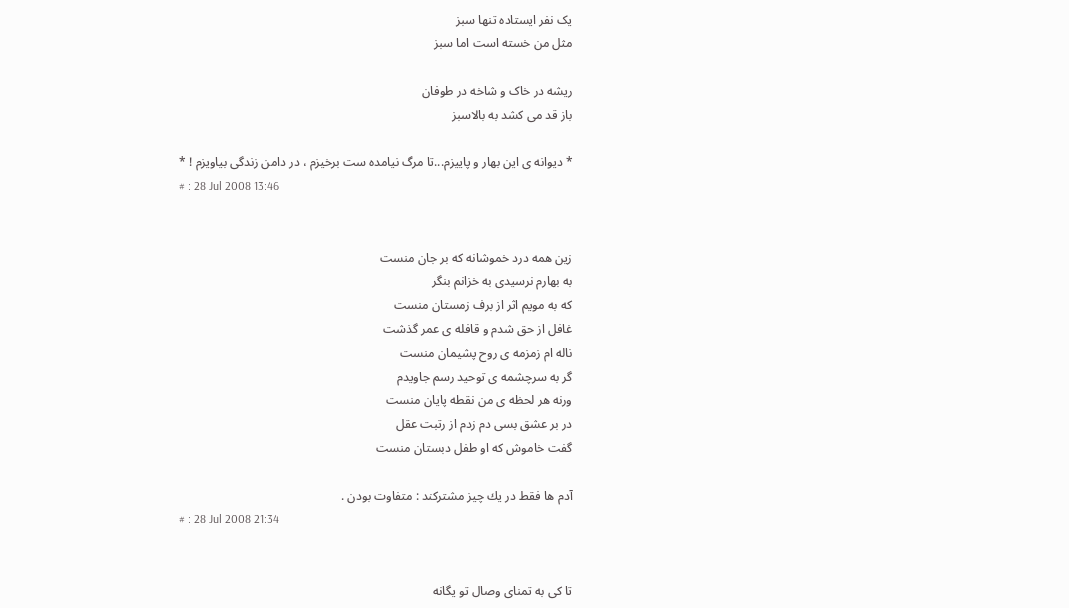یک نفر ایستاده تنها سبز
مثل من خسته است اما سبز

ریشه در خاک و شاخه در طوفان
باز قد می کشد به بالاسبز

* دیوانه ی این بهار و پاییزم...تا مرگ نیامده ست برخیزم ، در دامن زندگی بیاویزم ! *
# : 28 Jul 2008 13:46


زین همه درد خموشانه که بر جان منست
به بهارم نرسیدی به خزانم بنگر
که به مویم اثر از برف زمستان منست
غافل از حق شدم و قافله ی عمر گذشت
ناله ام زمزمه ی روح پشیمان منست
گر به سرچشمه ی توحید رسم جاویدم
ورنه هر لحظه ی من نقطه پایان منست
در بر عشق بسی دم زدم از رتبت عقل
گفت خاموش که او طفل دبستان منست

آدم ها فقط در يك چيز مشتركند : متفاوت بودن .
# : 28 Jul 2008 21:34


تا کی به تمنای وصال تو یگانه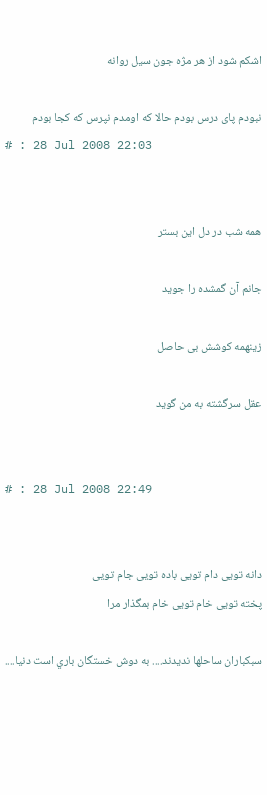اشکم شود از هر مژه جون سیل روانه

نبودم پای درس بودم حالا که اومدم نپرس که کجا بودم
# : 28 Jul 2008 22:03


همه شب در دل اين بستر

جانم آن گمشده را جويد

زينهمه كوشش بی حاصل

عقل سرگشته به من گويد


# : 28 Jul 2008 22:49


دانه تویی دام تویی باده تویی جام تویی
پخته تویی خام تویی خام بمگذار مرا

سبكباران ساحلها نديدند.... به دوش خستگان باري است دنيا....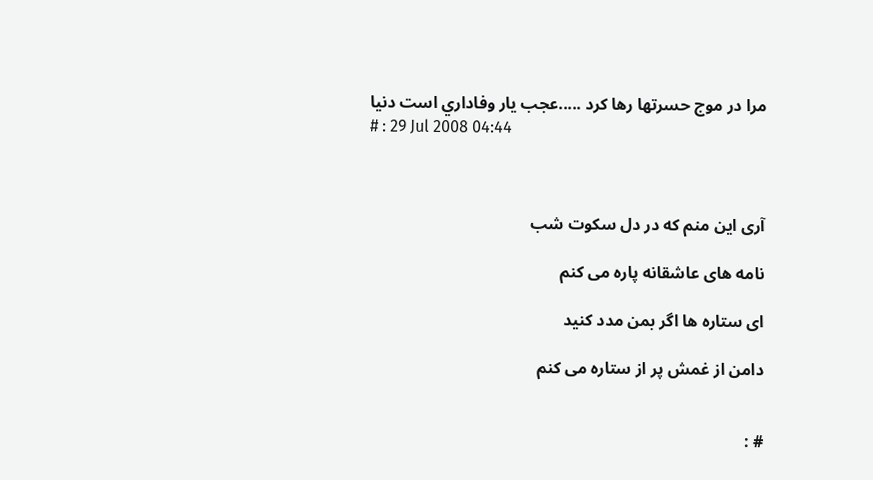مرا در موج حسرتها رها كرد .....عجب يار وفاداري است دنيا
# : 29 Jul 2008 04:44



آری اين منم كه در دل سكوت شب

نامه های عاشقانه پاره می كنم

ای ستاره ها اگر بمن مدد كنيد

دامن از غمش پر از ستاره می كنم


# :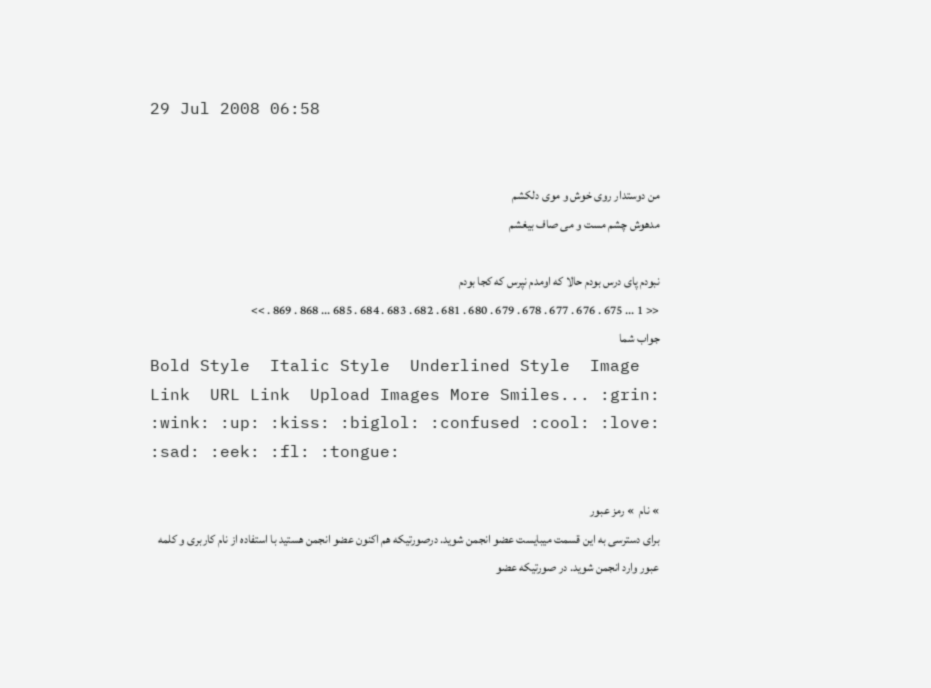29 Jul 2008 06:58


من دوستدار روی خوش و موی دلکشم
مدهوش چشم مست و می صاف بیغشم

نبودم پای درس بودم حالا که اومدم نپرس که کجا بودم
<< 1 ... 675 . 676 . 677 . 678 . 679 . 680 . 681 . 682 . 683 . 684 . 685 ... 868 . 869 . >>
جواب شما
Bold Style  Italic Style  Underlined Style  Image Link  URL Link  Upload Images More Smiles... :grin: :wink: :up: :kiss: :biglol: :confused :cool: :love: :sad: :eek: :fl: :tongue:

» نام  » رمز عبور
برای دسترسی به این قسمت میبایست عضو انجمن شوید. درصورتیکه هم اکنون عضو انجمن هستید با استفاده از نام کاربری و کلمه عبور وارد انجمن شوید. در صورتیکه عضو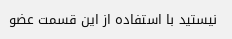نیستید با استفاده از این قسمت عضو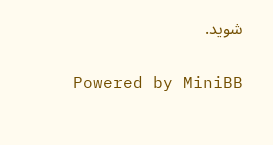شوید.


Powered by MiniBB